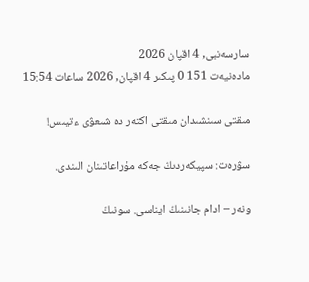سارسەنبى, 4 اقپان 2026
مادەنيەت 151 0 پىكىر 4 اقپان, 2026 ساعات 15:54

مىقتى سىنشىدان مىقتى اكتەر دە شىعۋى ءتيىس!

سۋرەت: سپيكەردىڭ جەكە مۇراعاتىنان الىندى.

ونەر – ادام جانىنىڭ ايناسى. سونىڭ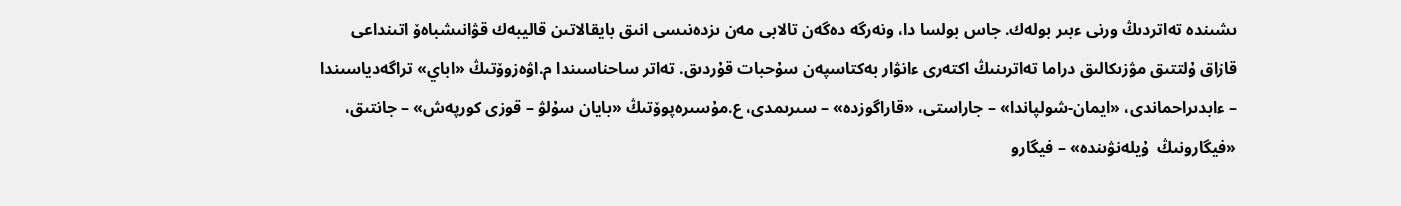ىشىندە تەاتردىڭ ورنى ءبىر بولەك. جاس بولسا دا، ونەرگە دەگەن تالابى مەن ىزدەنىسى انىق بايقالاتىن قاليبەك قۋانىشباەۆ اتىنداعى قازاق ۇلتتىق مۋزىكالىق دراما تەاترىنىڭ اكتەرى ءانۋار بەكتاسپەن سۇحبات قۇردىق. تەاتر ساحناسىندا م.اۋەزوۆتىڭ «اباي» تراگەدياسىندا – ءابدىراحماندى، «ايمان-شولپاندا» – جاراستى، «قاراگوزدە» – سىرىمدى، ع.مۇسىرەپوۆتىڭ «بايان سۇلۋ – قوزى كورپەش» – جانتىق، «فيگارونىڭ  ۇيلەنۋىندە» – فيگارو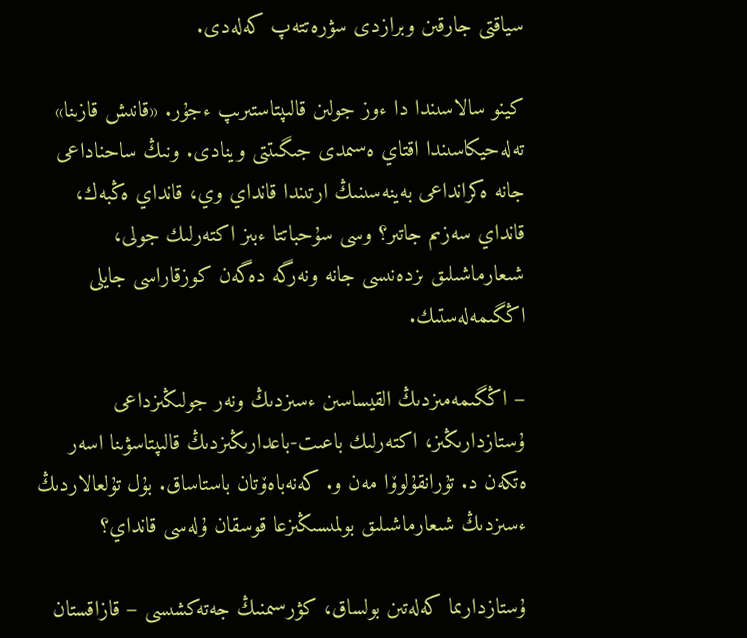سياقتى جارقىن وبرازدى سۋرەتتەپ كەلەدى.

كينو سالاسىندا دا ءوز جولىن قالىپتاستىرىپ ءجۇر. «قانىش قازىنا» تەلەحيكاسىندا اقتاي ەسىمدى جىگىتتى وينادى. ونىڭ ساحناداعى جانە ەكرانداعى بەينەسىنىڭ ارتىندا قانداي وي، قانداي ەڭبەك، قانداي سەزىم جاتىر؟ وسى سۇحباتتا ءبىز اكتەرلىك جولى، شىعارماشىلىق ىزدەنىسى جانە ونەرگە دەگەن كوزقاراسى جايلى اڭگىمەلەستىك.

– اڭگىمەمىزدىڭ القيساسىن ءسىزدىڭ ونەر جولىڭىزداعى ۇستازدارىڭىز، اكتەرلىك باعىت-باعدارىڭىزدىڭ قالىپتاسۋىنا اسەر ەتكەن د. تۇرانقۇلوۆا مەن و. كەنەباەۆتان باستاساق. بۇل تۇلعالاردىڭ ءسىزدىڭ شىعارماشىلىق بولمىسىڭىزعا قوسقان ۇلەسى قانداي؟

ۇستازدارىما كەلەتىن بولساق، كۋرسىمنىڭ جەتەكشىسى – قازاقستان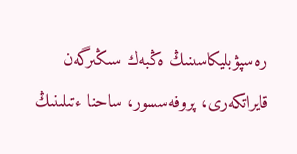رەسپۋبليكاسىنىڭ ەڭبەك سىڭىرگەن قايراتكەرى، پروفەسسور، ساحنا ءتىلىنىڭ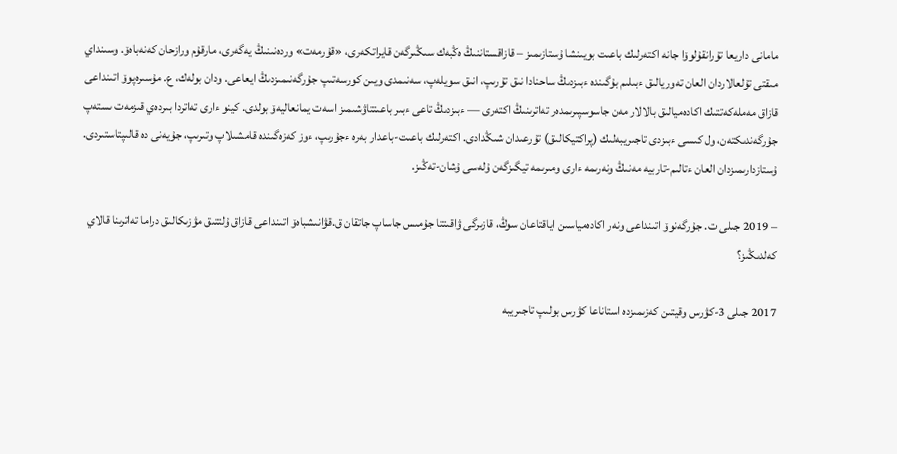مامانى داريعا تۇرانقۇلوۆا جانە اكتەرلىك باعىت بويىنشا ۇستازىمىز – قازاقستاننىڭ ەڭبەك سىڭىرگەن قايراتكەرى، «قۇرمەت» وردەنىنىڭ يەگەرى، مارقۇم ورازحان كەنەباەۆ. وسىنداي مىقتى تۇلعالاردان العان تەوريالىق ءبىلىم بۇگىندە ءبىزدىڭ ساحنادا نىق تۇرىپ، انىق سويلەپ، سەنىمدى ويىن كورسەتىپ جۇرگەنىمىزدىڭ ايعاعى. ودان بولەك، ع. مۇسىرەپوۆ اتىنداعى قازاق مەملەكەتتىك اكادەميالىق بالالار مەن جاسوسپىرىمدەر تەاترىنىڭ اكتەرى — ءبىزدىڭ تاعى ءبىر باعىتتاۋشىمىز اسەت يمانعاليەۆ بولدى. كينو ءارى تەاتردا بىردەي قىزمەت ىستەپ جۇرگەندىكتەن، ول كىسى ءبىزدى تاجىريبەلىك (پراكتيكالىق) تۇرعىدان شىڭدادى. اكتەرلىك باعىت-باعدار بەرە ءجۇرىپ، ءوز كەزەگىندە قامشىلاپ وتىرىپ، جۇيەنى دە قالىپتاستىردى. ۇستازدارىمىزدان العان ءتالىم-تاربيە مەنىڭ ونەرىمە ءارى ومىرىمە تيگىزگەن ۇلەسى ۇشان-تەڭىز.

– 2019 جىلى ت. جۇرگەنوۆ اتىنداعى ونەر اكادەمياسىن اياقتاعان سوڭ، قازىرگى ۋاقىتتا جۇمىس جاساپ جاتقان ق.قۋانىشباەۆ اتىنداعى قازاق ۇلتتىق مۋزىكالىق دراما تەاترىنا قالاي كەلدىڭىز؟

2017 جىلى 3-كۋرس وقيتىن كەزىمىزدە استاناعا كۋرس بولىپ تاجىريبە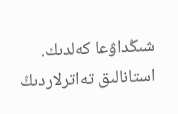شىڭداۋعا كەلدىك. استانالىق تەاترلاردىڭ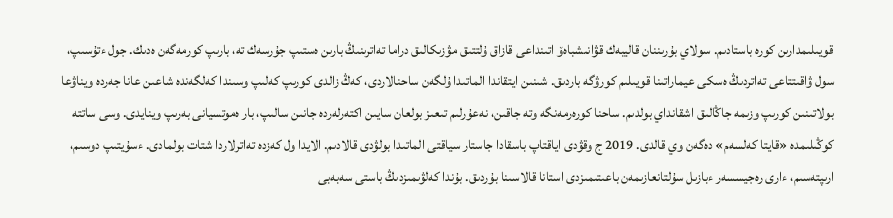قويىلىمدارىن كورە باستادىم. سولاي بۇرىننان قاليبەك قۋانىشباەۆ اتىنداعى قازاق ۇلتتىق مۋزىكالىق دراما تەاترىنىڭ بارىن ەستىپ جۇرسەك تە، بارىپ كورمەگەن ەدىك. جول ءتۇسىپ، سول ۋاقىتتاعى تەاتردىڭ ەسكى عيماراتىنا قويىلىم كورۋگە باردىق. شىنىن ايتقاندا الماتىدا ۇلگەن ساحنالاردى، كەڭ زالدى كورىپ كەلىپ وسىندا كەلگەندە شاعىن عانا جەردە ويناۋعا بولاتىنىن كورىپ وزىمە جاڭالىق اشقانداي بولدىم. ساحنا كورەرمەنگە وتە جاقىن، نەعۇرلىم تىعىز بولعان سايىن اكتەرلەردە جانىن سالىپ، بار ەموتسيانى بەرىپ وينايدى. وسى ساتتە كوڭىلىمدە «قايتا كەلسەم» دەگەن وي قالدى. 2019 ج وقۋدى اياقتاپ باسقادا جاستار سياقتى الماتىدا بولۋدى قالادىم. الايدا ول كەزدە تەاترلاردا شتات بولمادى. ءسۇيتىپ دوسىم، ارىپتەسىم، ءارى رەجيسسەر ءبازىل سۇلتانعازىمەن باعىتىمىزدى استانا قالاسىنا بۇردىق. بۇندا كەلۋىمىزدىڭ باستى سەبەبى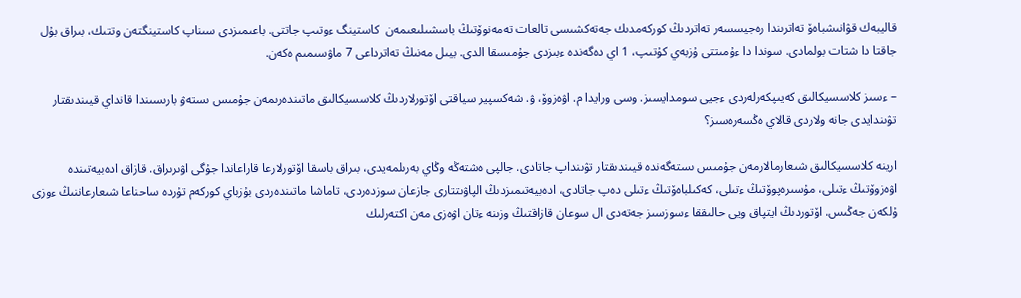قاليبەك قۋانىشباەۆ تەاترىندا رەجيسسەر تەاتردىڭ كوركەمدىك جەتەكشىسى تالعات تەمەنوۆتىڭ باسشىلىعىمەن  كاستينگ ءوتىپ جاتتى. باعىمىزدى سىناپ كاستينگتەن وتتىك، بىراق بۇل جاقتا دا شتات بولمادى. سوندا دا ءۇمىتتى ۇزبەي كۇتىپ، 1 اي دەگەندە ءبىزدى جۇمىسقا الدى. بيىل مەنىڭ تەاترداعى 7 ماۋسىمىم ەكەن.

– ءسىز كلاسسيكالىق كەيىپكەرلەردى ءجيى سومدايسىز. وسى ورايدا م. اۋەزوۆ، ۋ. شەكسپير سياقتى اۆتورلاردىڭ كلاسسيكالىق ماتىندەرىمەن جۇمىس ىستەۋ بارىسىندا قانداي قيىندىقتار تۋىندايدى جانە ولاردى قالاي ەڭسەرەسىز؟

ارينە كلاسسيكالىق شىعارمالارمەن جۇمىس ىستەگەندە قيىندىقتار تۋىنداپ جاتادى. جالپى ەشتەڭە وڭاي بەرىلمەيدى، بىراق باسقا اۆتورلارعا قاراعاندا جۇگى اۋىرىراق. قازاق ادەبيەتىندە اۋەزوۆتىڭ ءتىلى، مۇسىرەپوۆتىڭ ءتىلى، كەكىلباەۆتىڭ ءتىلى دەپ جاتادى، ادەبيەتىمىزدىڭ الپاۋىتتارى جازعان سوزدەردى، تاماشا ماتىندەردى بۇزباي كوركەم تۇردە ساحناعا شىعارعاننىڭ ءوزى ۇلكەن جەڭىس. اۆتوردىڭ ايتپاق ويى حالىققا ءسوزسىز جەتەدى ال سوعان قازاقتىڭ وزىنە ءتان اۋەزى مەن اكتەرلىك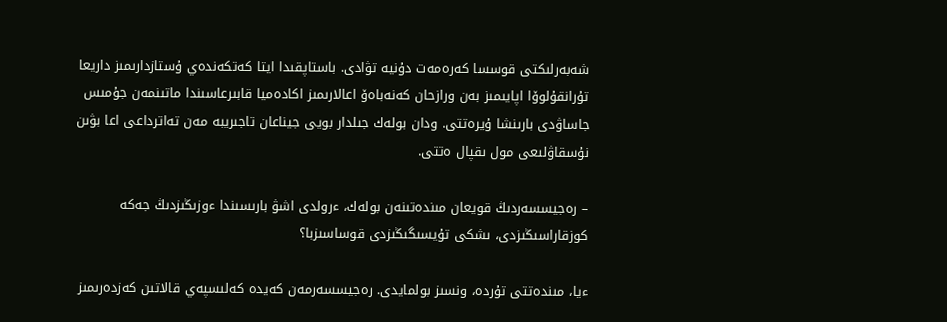شەبەرلىكتى قوسسا كەرەمەت دۇنيە تۋادى. باستاپقىدا ايتا كەتكەندەي ۇستازدارىمىز داريعا تۇرانقۇلوۆا اپايىمىز بەن ورازحان كەنەباەۆ اعالارىمىز اكادەميا قابىرعاسىندا ماتىنمەن جۇمىس جاساۋدى بارىنشا ۇيرەتتى. ودان بولەك جىلدار بويى جيناعان تاجىريبە مەن تەاترداعى اعا بۋىن نۇسقاۋلىعى مول ىقپال ەتتى.

– رەجيسسەردىڭ قويعان مىندەتىنەن بولەك، ءرولدى اشۋ بارىسىندا ءوزىڭىزدىڭ جەكە كوزقاراسىڭىزدى، ىشكى تۇيسىگىڭىزدى قوساسىزبا؟

ءيا، مىندەتتى تۇردە، ونسىز بولمايدى. رەجيسسەرمەن كەيدە كەلىسپەي قالاتىن كەزدەرىمىز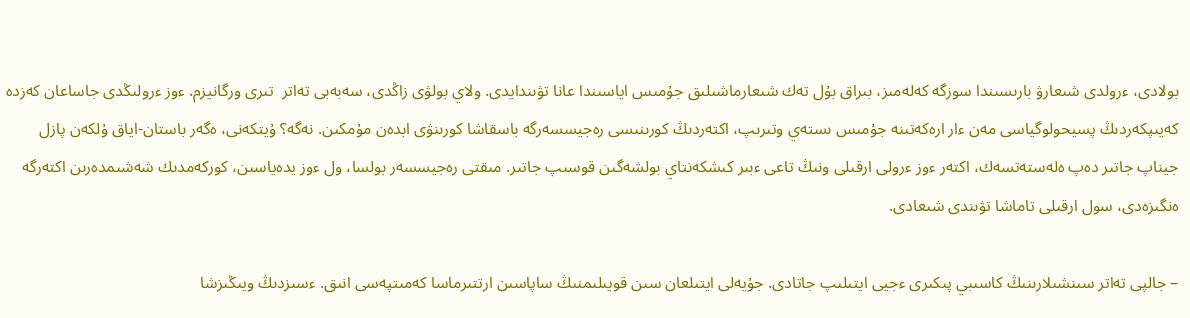بولادى، ءرولدى شىعارۋ بارىسىندا سوزگە كەلەمىز، بىراق بۇل تەك شىعارماشىلىق جۇمىس اياسىندا عانا تۋىندايدى. ولاي بولۋى زاڭدى، سەبەبى تەاتر  تىرى ورگانيزم. ءوز ءرولىڭدى جاساعان كەزدە كەيىپكەردىڭ پسيحولوگياسى مەن ءار ارەكەتىنە جۇمىس ىستەي وتىرىپ، اكتەردىڭ كورىنىسى رەجيسسەرگە باسقاشا كورىنۋى ابدەن مۇمكىن. نەگە؟ ۇيتكەنى، ەگەر باستان-اياق ۇلكەن پازل جيناپ جاتىر دەپ ەلەستەتسەك، اكتەر ءوز ءرولى ارقىلى ونىڭ تاعى ءبىر كىشكەنتاي بولشەگىن قوسىپ جاتىر. مىقتى رەجيسسەر بولسا، ول ءوز يدەياسىن، كوركەمدىك شەشىمدەرىن اكتەرگە ەنگىزەدى، سول ارقىلى تاماشا تۋىندى شىعادى.

– جالپى تەاتر سىنشىلارىنىڭ كاسىبي پىكىرى ءجيى ايتىلىپ جاتادى. جۇيەلى ايتىلعان سىن قويىلىمنىڭ ساپاسىن ارتتىرماسا كەمىتپەسى انىق. ءسىزدىڭ ويىڭىزشا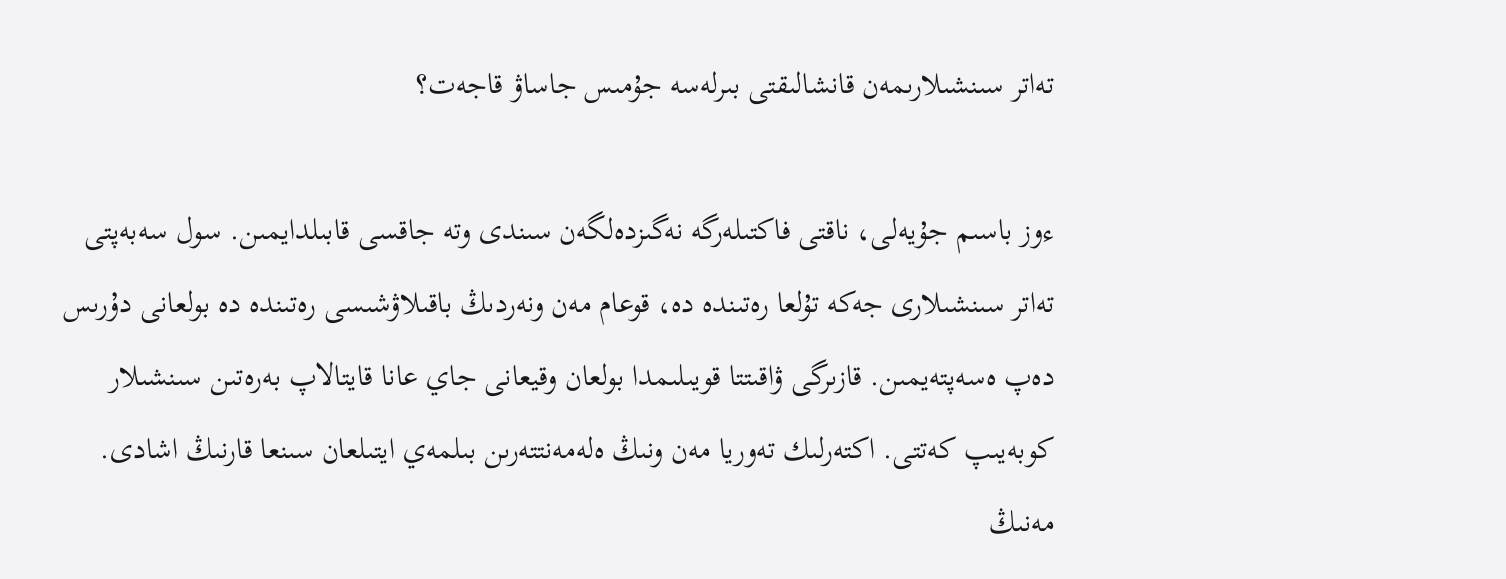تەاتر سىنشىلارىمەن قانشالىقتى بىرلەسە جۇمىس جاساۋ قاجەت؟

ءوز باسىم جۇيەلى، ناقتى فاكتىلەرگە نەگىزدەلگەن سىندى وتە جاقسى قابىلدايمىن. سول سەبەپتى تەاتر سىنشىلارى جەكە تۇلعا رەتىندە دە، قوعام مەن ونەردىڭ باقىلاۋشىسى رەتىندە دە بولعانى دۇرىس دەپ ەسەپتەيمىن. قازىرگى ۋاقىتتا قويىلىمدا بولعان وقيعانى جاي عانا قايتالاپ بەرەتىن سىنشىلار كوبەيىپ كەتتى. اكتەرلىك تەوريا مەن ونىڭ ەلەمەنتتەرىن بىلمەي ايتىلعان سىنعا قارنىڭ اشادى. مەنىڭ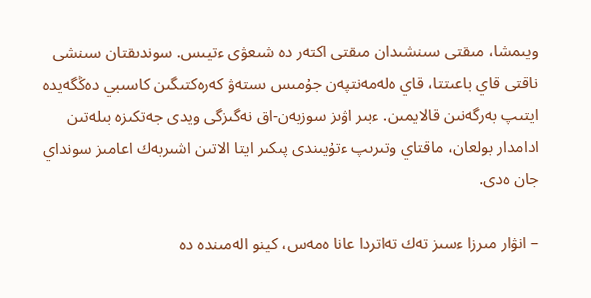ويىمشا، مىقتى سىنشىدان مىقتى اكتەر دە شىعۋى ءتيىس. سوندىقتان سىنشى ناقتى قاي باعىتتا، قاي ەلەمەنتپەن جۇمىس ىستەۋ كەرەكتىگىن كاسىبي دەڭگەيدە ايتىپ بەرگەنىن قالايمىن. ءبىر اۋىز سوزبەن-اق نەگىزگى ويدى جەتكىزە بىلەتىن ادامدار بولعان، ماقتاي وتىرىپ ءتۇيىندى پىكىر ايتا الاتىن اشىربەك اعامىز سونداي جان ەدى.

– انۋار مىرزا ءسىز تەك تەاتردا عانا ەمەس، كينو الەمىندە دە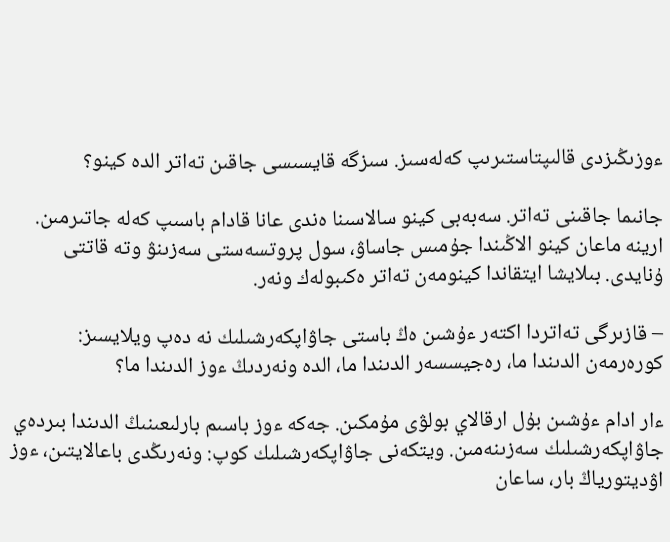ءوزىڭىزدى قالىپتاستىرىپ كەلەسىز. سىزگە قايسىسى جاقىن تەاتر الدە كينو؟

جانىما جاقىنى تەاتر. سەبەبى كينو سالاسىنا ەندى عانا قادام باسىپ كەلە جاتىرمىن. ارينە ماعان كينو الاڭىندا جۇمىس جاساۋ، سول پروتسەستى سەزىنۋ وتە قاتتى ۇنايدى. بىلايشا ايتقاندا كينومەن تەاتر ەكىبولەك ونەر.

– قازىرگى تەاتردا اكتەر ءۇشىن ەڭ باستى جاۋاپكەرشىلىك نە دەپ ويلايسىز: كورەرمەن الدىندا ما، رەجيسسەر الدىندا ما، الدە ونەردىڭ ءوز الدىندا ما؟

ءار ادام ءۇشىن بۇل ارقالاي بولۋى مۇمكىن. جەكە ءوز باسىم بارلىعىنىڭ الدىندا بىردەي جاۋاپكەرشىلىك سەزىنەمىن. ويتكەنى جاۋاپكەرشىلىك كوپ: ونەرىڭدى باعالايتىن، ءوز اۋديتورياڭ بار، ساعان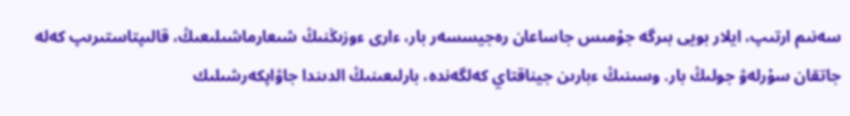سەنىم ارتىپ، ايلار بويى بىرگە جۇمىس جاساعان رەجيسسەر بار، ءارى ءوزىڭنىڭ شىعارماشىلىعىڭ، قالىپتاستىرىپ كەلە جاتقان سۇرلەۋ جولىڭ بار. وسىنىڭ ءبارىن جيناقتاي كەلگەندە، بارلىعىنىڭ الدىندا جاۋاپكەرشىلىك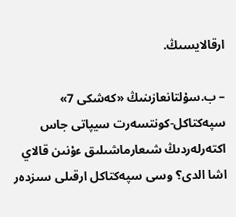ارقالايسىڭ.

– ب.سۇلتانعازىنىڭ «كەشكى 7» سپەكتاكل-كونتسەرت سيپاتى جاس اكتەرلەردىڭ شىعارماشىلىق ءۇنىن قالاي اشا الدى؟ وسى سپەكتاكل ارقىلى سىزدەر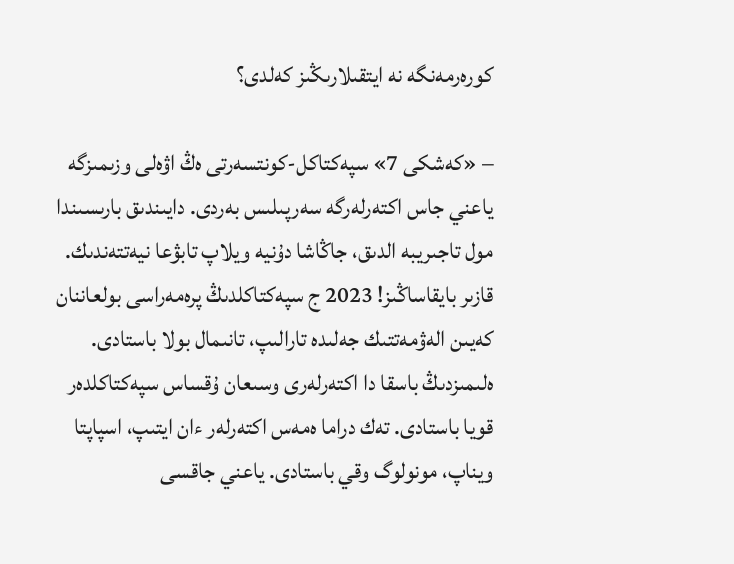كورەرمەنگە نە ايتقىلارىڭىز كەلدى؟

– «كەشكى 7» سپەكتاكل-كونتسەرتى ەڭ اۋەلى وزىمىزگە ياعني جاس اكتەرلەرگە سەرپىلىس بەردى. دايىندىق بارىسىندا مول تاجىريبە الدىق، جاڭاشا دۇنيە ويلاپ تابۋعا نيەتتەندىك. قازىر بايقاساڭىز! 2023 ج سپەكتاكلدىڭ پرەمەراسى بولعاننان كەيىن الەۋمەتتىك جەلىدە تارالىپ، تانىمال بولا باستادى. ەلىمىزدىڭ باسقا دا اكتەرلەرى وسىعان ۇقساس سپەكتاكلدەر قويا باستادى. تەك دراما ەمەس اكتەرلەر ءان ايتىپ، اسپاپتا ويناپ، مونولوگ وقي باستادى. ياعني جاقسى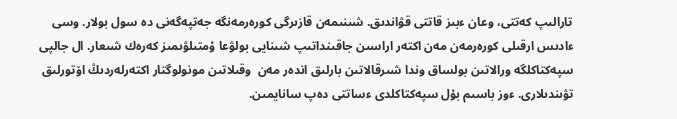تارالىپ كەتتى، وعان ءبىز قاتتى قۋاندىق. شىنىمەن قازىرگى كورەرمەنگە جەتپەگەنى دە سول بولار. وسى ءادىس ارقىلى كورەرمەن مەن اكتەر اراسىن جاقىنداتىپ شىنايى بولۋعا ۇمتىلۋىمىز كەرەك شىعار. ال جالپى سپەكتاكلگە ورالاتىن بولساق وندا شىرقالاتىن بارلىق اندەر مەن  وقىلاتىن مونولوگتار اكتەرلەردىڭ اۆتورلىق تۋىندىلارى. ءوز باسىم بۇل سپەكتاكلدى ءساتتى دەپ سانايمىن.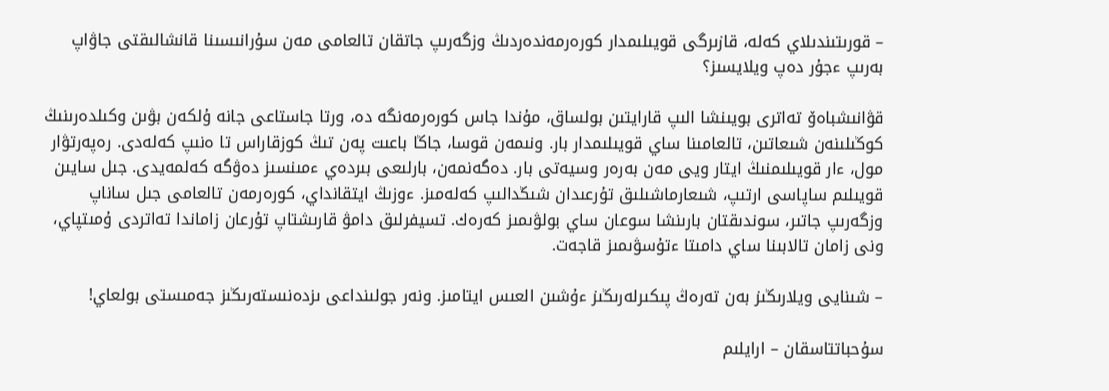– قورىتىندىلاي كەلە، قازىرگى قويىلىمدار كورەرمەندەردىڭ وزگەرىپ جاتقان تالعامى مەن سۇرانىسىنا قانشالىقتى جاۋاپ بەرىپ ءجۇر دەپ ويلايسىز؟

قۋانىشباەۆ تەاترى بويىنشا الىپ قارايتىن بولساق، مۇندا جاس كورەرمەنگە دە، ورتا جاستاعى جانە ۇلكەن بۋىن وكىلدەرىنىڭ كوڭىلىنەن شىعاتىن، تالعامىنا ساي قويىلىمدار بار. ونىمەن قوسا، جاڭا باعىت پەن تىڭ كوزقاراس تا ەنىپ كەلەدى. رەپەرتۋار مول، ءار قويىلىمنىڭ ايتار ويى مەن بەرەر وسيەتى بار. دەگەنمەن، بارلىعى بىردەي ءمىنسىز دەۋگە كەلمەيدى. جىل سايىن قويىلىم ساپاسى ارتىپ، شىعارماشىلىق تۇرعىدان شىڭدالىپ كەلەمىز. ءوزىڭ ايتقانداي، كورەرمەن تالعامى جىل ساناپ وزگەرىپ جاتىر، سوندىقتان بارىنشا سوعان ساي بولۋىمىز كەرەك. تسيفرلىق دامۋ قارىشتاپ تۇرعان زاماندا تەاتردى ۇمىتپاي، ونى زامان تالابىنا ساي دامىتا ءتۇسۋىمىز قاجەت.

– شىنايى ويلارىڭىز بەن تەرەڭ پىكىرلەرىڭىز ءۇشىن العىس ايتامىز. ونەر جولىنداعى ىزدەنىستەرىڭىز جەمىستى بولعاي!

سۇحباتتاسقان – ارايلىم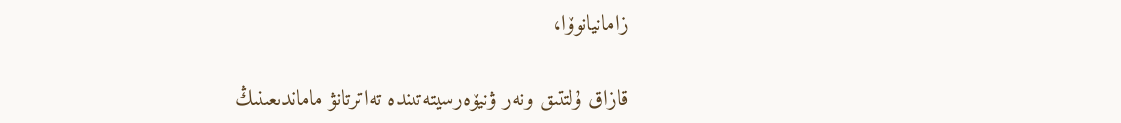زامانيانوۆا،

قازاق ۇلتتىق ونەر ۋنيۆەرسيتەتىندە تەاترتانۋ ماماندىعىنىڭ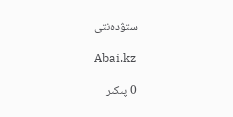ستۋدەنتى

Abai.kz

0 پىكىر